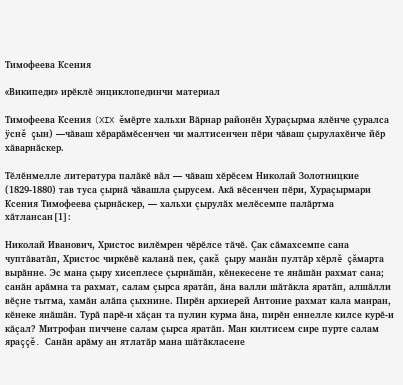Тимофеева Ксения

«Википеди» ирĕклĕ энциклопединчи материал

Тимофеева Ксения (XIX ĕмĕрте хальхи Вăрнар районĕн Хураçырма ялĕнче çуралса ÿснĕ çын) —чăваш хĕрарăмĕсенчен чи малтисенчен пĕри чăваш çырулахĕнче йĕр хăварнăскер.

Тĕлĕнмелле литература палăкĕ вăл — чăваш хĕрĕсем Николай Золотницкие (1829-1880) тав туса çырнă чăвашла çырусем. Акă вĕсенчен пĕри, Хураçырмари Ксения Тимофеева çырнăскер, — хальхи çырулăх мелĕсемпе палăртма хăтлансан[1]:

Николай Иванович, Христос вилĕмрен чĕрĕлсе тăчĕ. Çак сăмахсемпе сана чуптăватăп, Христос чиркĕвĕ каланă пек, çакă çыру манăн пултăр хĕрлĕ çăмарта вырăнне. Эс мана çыру хисеплесе çырнăшăн, кĕнекесене те янăшăн рахмат сана; санăн арăмна та рахмат, салам çырса яратăп, ăна валли шăтăкла яратăп, алшăлли вĕçне тытма, хамăн алăпа çыхнине. Пирĕн архиерей Антоние рахмат кала манран, кĕнеке янăшăн. Турă парĕ-и хăçан та пулин курма ăна, пирĕн еннелле килсе курĕ-и кăçал? Митрофан пиччене салам çырса яратăп. Ман килтисем сире пурте салам яраççĕ. Санăн арăму ан ятлатăр мана шăтăкласене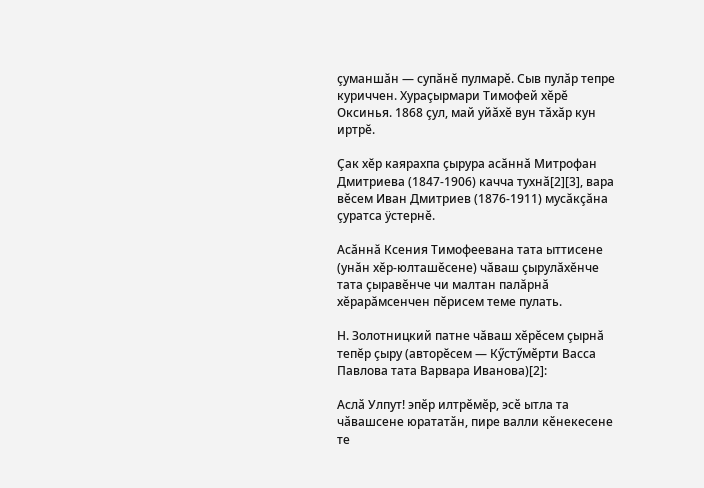çуманшăн — супăнĕ пулмарĕ. Сыв пулăр тепре куриччен. Хураçырмари Тимофей хĕрĕ Оксинья. 1868 çул, май уйăхĕ вун тăхăр кун иртрĕ.

Çак хĕр каярахпа çырура асăннă Митрофан Дмитриева (1847-1906) качча тухнă[2][3], вара вĕсем Иван Дмитриев (1876-1911) мусăкçăна çуратса ÿстернĕ.

Асăннă Ксения Тимофеевана тата ыттисене (унăн хĕр-юлташĕсене) чăваш çырулăхĕнче тата çыравĕнче чи малтан палăрнă хĕрарăмсенчен пĕрисем теме пулать.

Н. Золотницкий патне чăваш хĕрĕсем çырнă тепĕр çыру (авторĕсем — Кӳстӳмӗрти Васса Павлова тата Варвара Иванова)[2]:

Аслӑ Улпут! эпӗр илтрӗмӗр, эсӗ ытла та чӑвашсене юрататӑн, пире валли кӗнекесене те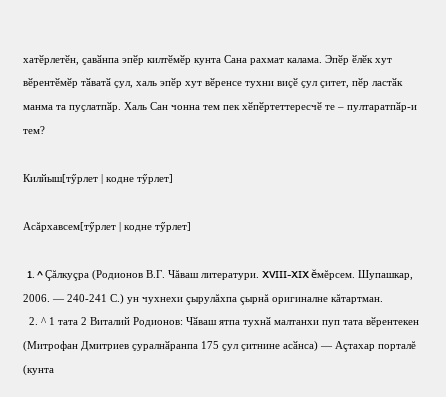хатӗрлетӗн, ҫавӑнпа эпӗр килтӗмӗр кунта Сана рахмат калама. Эпӗр ӗлӗк хут вӗрентӗмӗр тӑватӑ ҫул, халь эпӗр хут вӗренсе тухни виҫӗ ҫул ҫитет, пӗр ластӑк манма та пуҫлатпӑр. Халь Сан чонна тем пек хӗпӗртеттересчӗ те – пултаратпӑр-и тем?

Килйыш[тӳрлет | кодне тӳрлет]

Асăрхавсем[тӳрлет | кодне тӳрлет]

  1. ^ Çăлкуçра (Родионов В.Г. Чăваш литератури. XVIII-XIX ĕмĕрсем. Шупашкар, 2006. — 240-241 С.) ун чухнехи çырулăхпа çырнă оригиналне кăтартман.
  2. ^ 1 тата 2 Виталий Родионов: Чӑваш ятпа тухнӑ малтанхи пуп тата вӗрентекен (Митрофан Дмитриев ҫуралнӑранпа 175 ҫул ҫитнине асӑнса) — Аçтахар порталĕ (кунта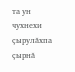та ун чухнехи çырулăхпа çырнă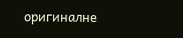оригиналне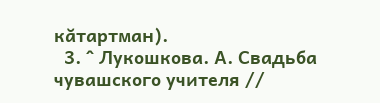кăтартман).
  3. ^ Лукошкова. А. Свадьба чувашского учителя //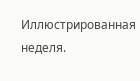Иллюстрированная неделя.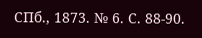СПб., 1873. № 6. С. 88-90.